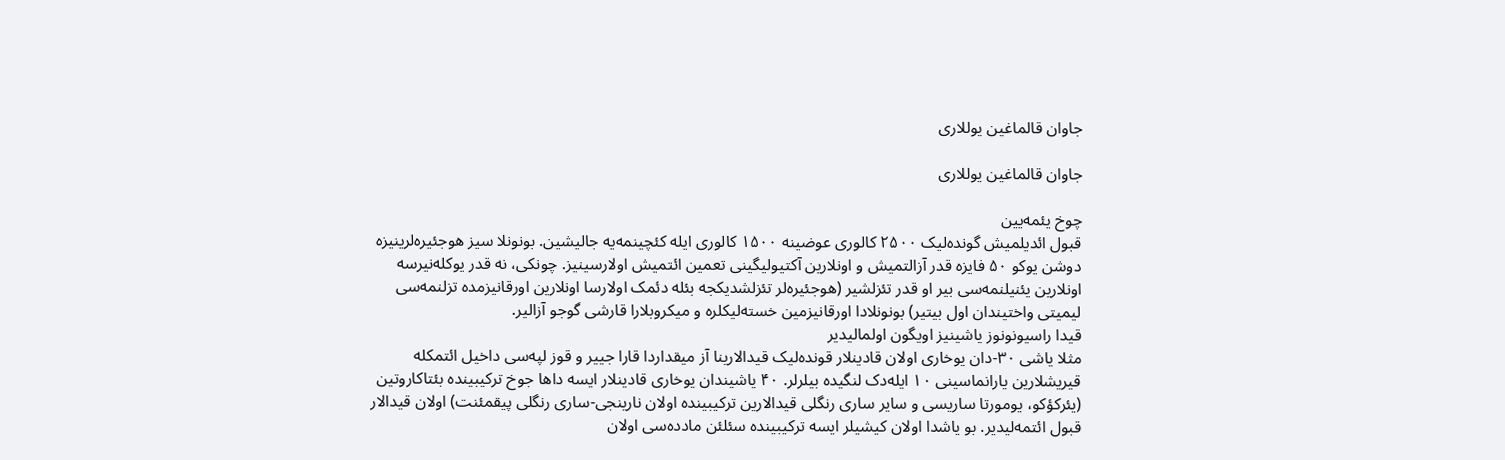جاوان قالماغین یوللاری

جاوان قالماغین یوللاری

چوخ یئمه‌یین
قبول ائدیلمیش گونده‌لیک ۲۵۰۰ کالوری عوضینه ۱۵۰۰ کالوری ایله کئچینمه‌یه جالیشین. بونونلا سیز هوجئیره‌لرینیزه دوشن یوکو ۵۰ فایزه قدر آزالتمیش و اونلارین آکتیولیگینی تعمین ائتمیش اولارسینیز. چونکی، نه قدر یوکله‌نیرسه اونلارین یئنیلنمه‌سی بیر او قدر تئزلشیر (هوجئیره‌لر تئزلشدیکجه بئله دئمک اولارسا اونلارین اورقانیزمده تزلنمه‌سی لیمیتی واختیندان اول بیتیر) بونونلادا اورقانیزمین خسته‌لیکلره و میکروبلارا قارشی گوجو آزالیر.
قیدا راسیونونوز یاشینیز اویگون اولمالیدیر
مثلا یاشی ۳۰-دان یوخاری اولان قادینلار قونده‌لیک قیدالارینا آز میقداردا قارا جییر و قوز لپه‌سی داخیل ائتمکله قیریشلارین یارانماسینی ۱۰ ایله‌دک لنگیده بیلرلر. ۴۰ یاشیندان یوخاری قادینلار ایسه داها جوخ ترکیبینده بئتاکاروتین (یئرکؤکو، یومورتا ساریسی و سایر ساری رنگلی قیدالارین ترکیبینده اولان نارینجی-ساری رنگلی پیقمئنت) اولان قیدالار قبول ائتمه‌لیدیر. بو یاشدا اولان کیشیلر ایسه ترکیبینده سئلئن مادده‌سی اولان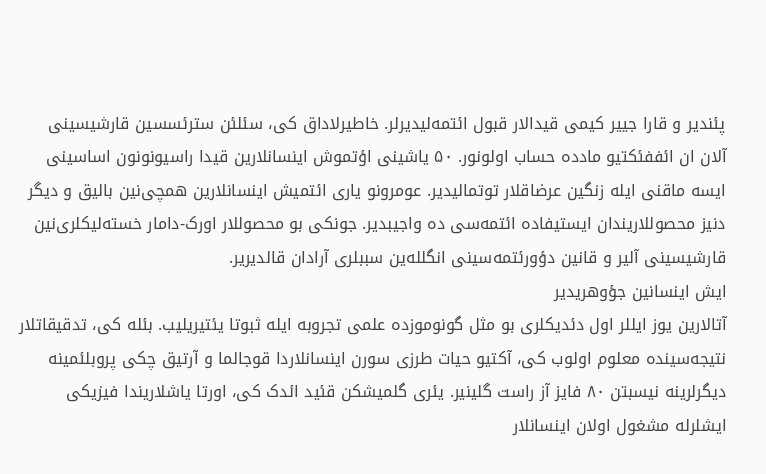پئندیر و قارا جییر کیمی قیدالار قبول ائتمه‌لیدیرلر. خاطیرلاداق کی، سئلئن سترئسسین قارشیسینی آلان ان ائففئکتیو مادده حساب اولونور. ۵۰ یاشینی اؤتموش اینسانلارین قیدا راسیونونون اساسینی ایسه ماقنی ایله زنگین عرضاقلار توتمالیدیر. عومرونو یاری ائتمیش اینسانلارین همچی‌نین بالیق و دیگر دنیز محصوللاریندان ایستیفاده ائتمه‌سی ده واجیبدیر. جونکی بو محصوللار اورک-دامار خسته‌لیکلری‌نین قارشیسینی آلیر و قانین دؤورئتمه‌سینی انگلله‌ین سببلری آرادان قالدیریر.
ایش اینسانین جؤوهریدیر
آتالارین یوز ایللر اول دئدیکلری بو مثل گونوموزده علمی تجروبه ایله ثبوتا یئتیریلیب. بئله کی، تدقیقاتلار نتیجه‌سینده معلوم اولوب کی، آکتیو حیات طرزی سورن اینسانلاردا قوجالما و آرتیق چکی پروبلئمینه دیگرلرینه نیسبتن ۸۰ فایز آز راست گلینیر. یئری گلمیشکن قئید ائدک کی، اورتا یاشلاریندا فیزیکی ایشلرله مشغول اولان اینسانلار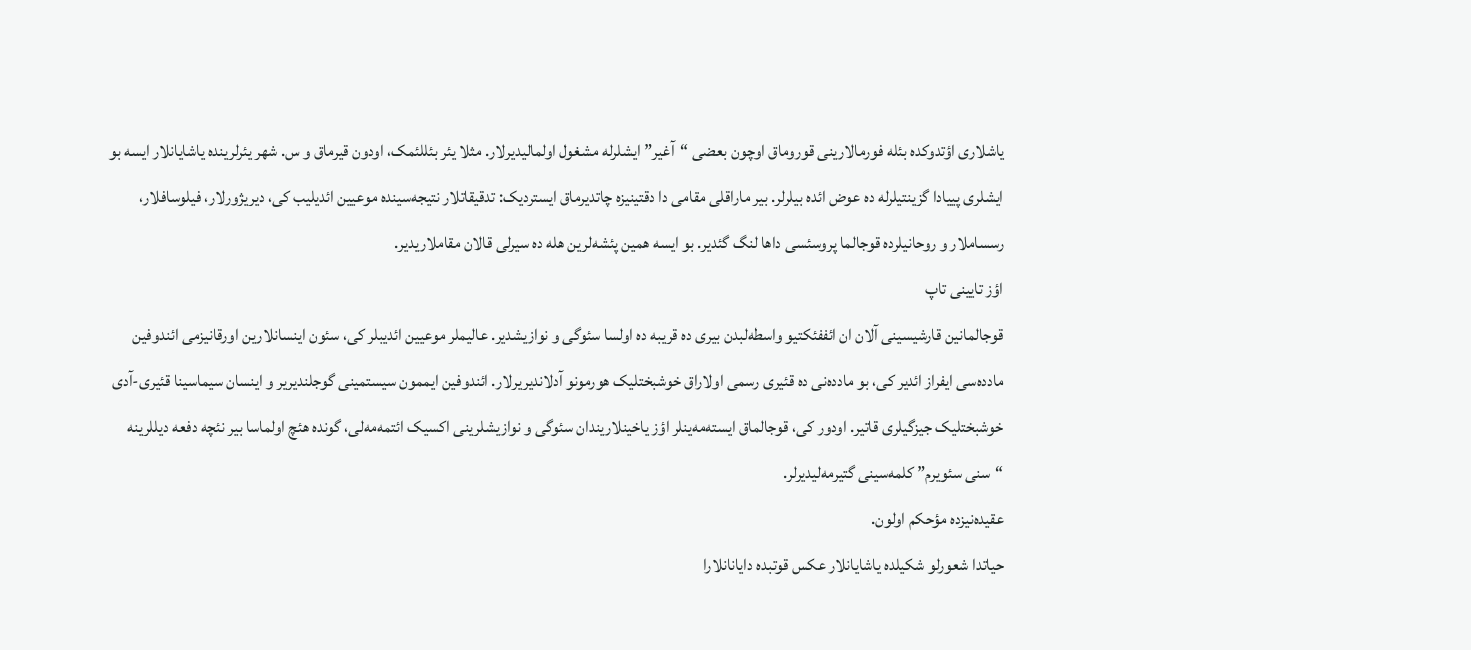یاشلاری اؤتدوکده بئله فورمالارینی قوروماق اوچون بعضی “آغیر” ایشلرله مشغول اولمالیدیرلار. مثلا یئر بئللئمک، اودون قیرماق و س. شهر یئرلرینده یاشایانلار ایسه بو ایشلری پییادا گزینتیلرله ده عوض ائده بیلرلر. بیر ماراقلی مقامی دا دقتینیزه چاتدیرماق ایستردیک: تدقیقاتلار نتیجه‌سینده موعیین ائدیلیب کی، دیریژورلار، فیلوسافلار، رسساملار و روحانیلرده قوجالما پروسئسی داها لنگ گئدیر. بو ایسه همین پئشه‌لرین هله ده سیرلی قالان مقاملاریدیر.
اؤز تایینی تاپ
قوجالمانین قارشیسینی آلان ان ائففئکتیو واسطه‌لبدن بیری ده قریبه ده اولسا سئوگی و نوازیشدیر. عالیملر موعیین ائدیبلر کی، سئون اینسانلارین اورقانیزمی ائندوفین مادده‌سی ایفراز ائدیر کی، بو مادده‌نی ده قئیری رسمی اولاراق خوشبختلیک هورمونو آدلاندیریرلار. ائندوفین ایممون سیستمینی گوجلندیریر و اینسان سیماسینا قئیری-آدی خوشبختلیک جیزگیلری قاتیر. اودور کی، قوجالماق ایسته‌مه‌ینلر اؤز یاخینلاریندان سئوگی و نوازیشلرینی اکسیک ائتمه‌مه‌لی، گونده هئچ اولماسا بیر نئچه دفعه‌ دیللرینه “سنی سئویرم” کلمه‌سینی گتیرمه‌لیدیرلر.
عقیده‌نیزده مؤحکم اولون.
حیاتدا شعورلو شکیلده یاشایانلار عکس قوتبده دایانانلارا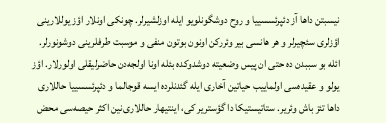نیسبتن داها آز دئپرئسسییا و روح دوشگونلویو ایله اوزلشیرلر. چونکی اونلار اؤز یوللارینی اؤزلری سئچیرلر و هر هانسی بیر وئررکن اونون بوتون منفی و موسبت طرفلرینی دوشونورلر. ائله بو سببدن ده حتی ان پیس وضعیته دوشدوکده بئله اونا اولجه‌دن حاضرلیقلی اولورلار. اؤز یولو و عقیده‌سی اولماییب حیاتین آخاری ایله گئدنلرده ایسه قوجالما و دئپرئسسییا حاللاری داها تئز باش وئریر. ستاتیستیکا دا گؤستریر کی، اینتیهار حاللاری‌نین اکثر حیصه‌سی محض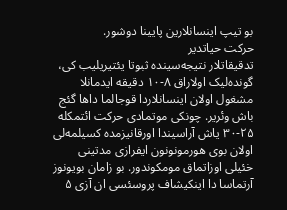بو تیپ اینسانلارین پایینا دوشور.
حرکت حیاتدیر
تدقیقاتلار نتیجه‌سینده ثبوتا یئتیریلیب کی، گونده‌لیک اولاراق ۸-۱۰ دقیقه ایدمانلا مشغول اولان اینسانلاردا قوجالما داها گئج باش وئریر. چونکی موتمادی حرکت ائتمکله ۲۵-۳۰ یاش آراسیندا اورقانیزمده کسیلمه‌لی اولان بوی هورمونونون ایفرازی مدتینی خئیلی اوزاتماق مومکوندور. بو زامان بویونوز آرتماسا دا اینکیشاف پروسئسی ان آزی ۵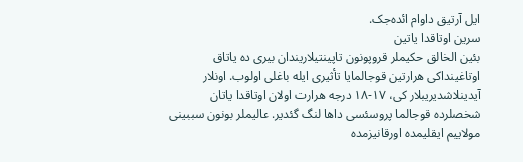ایل آرتیق داوام ائده‌جک.
سرین اوتاقدا یاتین
بئین الخالق حکیملر قروپونون تاپینتیلاریندان بیری ده یاتاق اوتاغینداکی هرارتین قوجالمایا تأثیری ایله باغلی اولوب. اونلار آیدینلاشدیریبلار کی، ۱۷-۱۸ درجه‌ هرارت اولان اوتاقدا یاتان شخصلرده قوجالما پروسئسی داها لنگ گئدیر. عالیملر بونون سببینی مولاییم ایقلیمده اورقانیزمده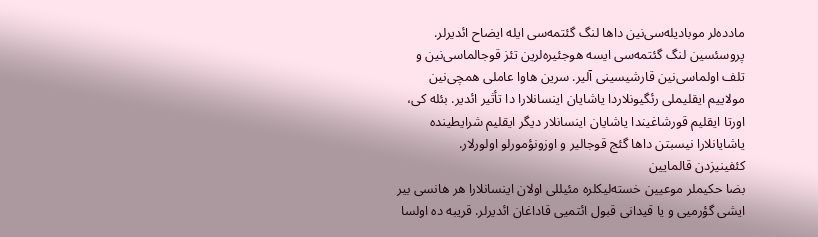مادده‌لر موبادیله‌سی‌نین داها لنگ گئتمه‌سی ایله ایضاح ائدیرلر. پروسئسین لنگ گئتمه‌سی ایسه هوجئیره‌لرین تئز قوجالماسی‌نین و تلف اولماسی‌نین قارشیسینی آلیر. سرین هاوا عاملی همچی‌نین مولاییم ایقلیملی رئگیونلاردا یاشایان اینسانلارا دا تأثیر ائدیر. بئله کی، اورتا ایقلیم قورشاغیندا یاشایان اینسانلار دیگر ایقلیم شرایطینده یاشایانلارا نیسبتن داها گئج قوجالیر و اوزونؤمورلو اولورلار.
کئفینیزدن قالمایین
بضا حکیملر موعیین خسته‌لیکلره مئیللی اولان اینسانلارا هر هانسی بیر ایشی گؤرمیی و یا قیدانی قبول ائتمیی قاداغان ائدیرلر. قریبه ده اولسا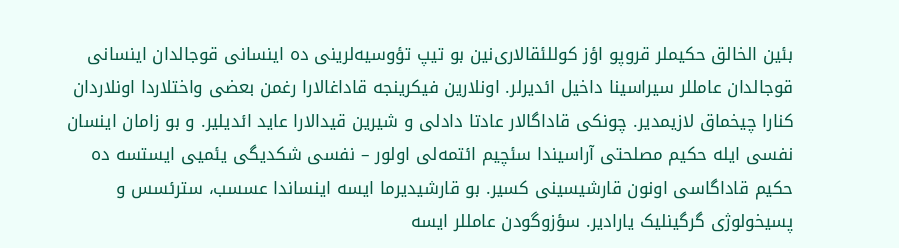بئین الخالق حکیملر قروپو اؤز کوللئقالاری‌نین بو تیپ تؤوسیه‌لرینی ده اینسانی قوجالدان اینسانی قوجالدان عامللر سیراسینا داخیل ائدیرلر. اونلارین فیکرینجه قاداغالارا رغمن بعضی واختلاردا اونلاردان کنارا چیخماق لازیمدیر. چونکی قاداگالار عادتا دادلی و شیرین قیدالارا عاید ائدیلیر. و بو زامان اینسان نفسی ایله حکیم مصلحتی آراسیندا سئچیم ائتمه‌لی اولور – نفسی شکدیگی یئمیی ایستسه ده حکیم قاداگاسی اونون قارشیسینی کسیر. بو قارشیدیرما ایسه اینساندا عسسب، سترئسس و پسیخولوژی گرگینلیک یارادیر. سؤزوگودن عامللر ایسه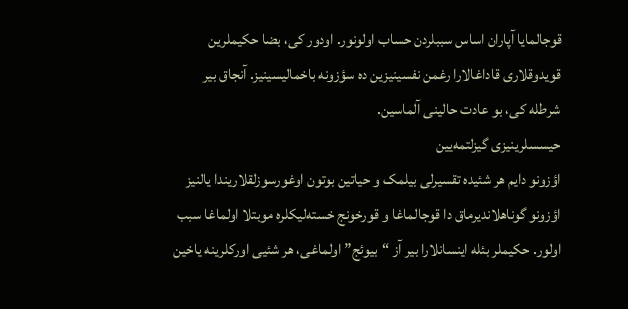قوجالمایا آپاران اساس سببلردن حساب اولونور. اودور کی، بضا حکیملرین قویدوقلاری قاداغالارا رغمن نفسینیزین ده سؤزونه باخمالیسینیز. آنجاق بیر شرطله کی، بو عادت حالینی آلماسین.
حیسسلرینیزی گیزلتمه‌یین
اؤزونو دایم هر شئیده تقسیرلی بیلمک و حیاتین بوتون اوغورسوزلقلاریندا یالنیز اؤزونو گوناهلاندیرماق دا قوجالماغا و قورخونج خسته‌لیکلره موبتلا اولماغا سبب اولور. حکیملر بئله اینسانلارا بیر آز “بیوئج” اولماغی، هر شئیی اورکلرینه یاخین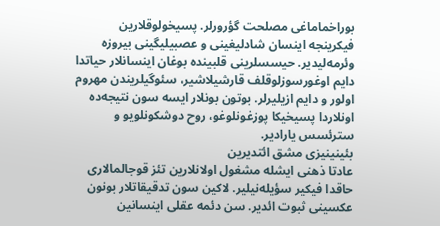بوراخماماغی مصلحت گؤرورلر. پسیخولوقلارین فیکرینجه اینسان شادلیغینی و عصبیلیگینی بیروزه وئرمه‌لیدیر. حیسسلرینی قلبینده بوغان اینسانلار حیاتدا دایم اوغورسوزلوقلف قارشیلاشیر، سئوگیلریندن مهروم اولور و دایم ازیلیرلر. بوتون بونلار ایسه سون نتیجه‌ده اونلاردا پسیخیکا پوزغونلوغو، روح دوشکونلویو و سترئسس یارادیر.
بئینینیزی مشق ائتدیرین
عادتا ذهنی ایشله مشغول اولانلارین تئز قوجالمالاری حاقدا فیکیر سؤیله‌نیلیر. لاکین سون تدقیقاتلار بونون عکسینی ثبوت ائدیر. سن دئمه عقلی اینسانین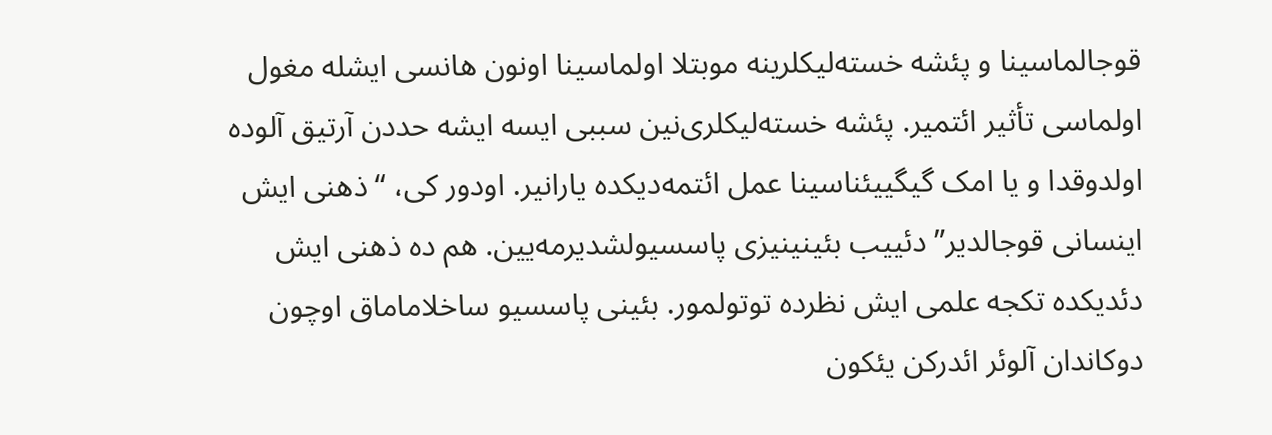قوجالماسینا و پئشه خسته‌لیکلرینه موبتلا اولماسینا اونون هانسی ایشله مغول اولماسی تأثیر ائتمیر. پئشه خسته‌لیکلری‌نین سببی ایسه ایشه حددن آرتیق آلوده اولدوقدا و یا امک گیگییئناسینا عمل ائتمه‌دیکده یارانیر. اودور کی، “ذهنی ایش اینسانی قوجالدیر” دئییب بئینینیزی پاسسیولشدیرمه‌یین. هم ده ذهنی ایش دئدیکده تکجه علمی ایش نظرده توتولمور. بئینی پاسسیو ساخلاماماق اوچون دوکاندان آلوئر ائدرکن یئکون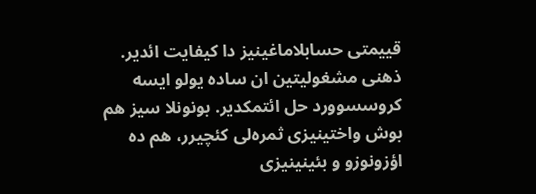قییمتی حسابلاماغینیز دا کیفایت ائدیر. ذهنی مشغولیتین ان ساده یولو ایسه کروسسوورد حل ائتمکدیر. بونونلا سیز هم بوش واختینیزی ثمره‌لی کئچیرر، هم ده اؤزونوزو و بئینینیزی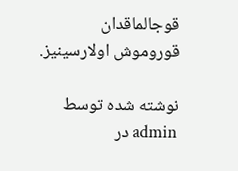قوجالماقدان قوروموش اولارسینیز.

نوشته شده توسط admin در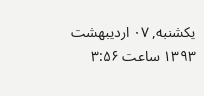یکشنبه, ۰۷ اردیبهشت ۱۳۹۳ ساعت ۳:۵۶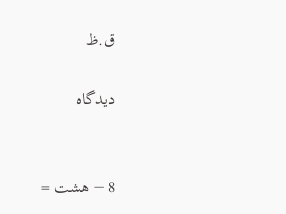ق.ظ

دیدگاه


8 − هشت =